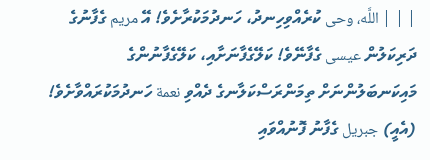| | | اللَّه، وحى ކުރެއްވިހިނދު، ހަނދުމަކުރާށެވެ! އޭ مريم ގެފާނުގެ ދަރިކަލުން عيسى ގެފާނޭވެ! ކަލޭގެފާނަށާއި، ކަލޭގެފާނުންގެ މައިކަނބަލުންނަށް ތިމަންރަސްކަލާނގެ ދެއްވި نعمة ހަނދުމަކުރައްވާށެވެ! (އެއީ) جبريل ގެފާނު ފޮނުއްވައި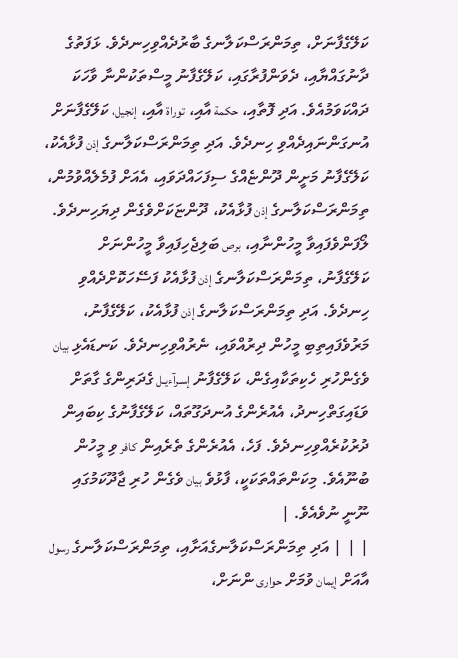ކަލޭގެފާނަށް، ތިމަންރަސްކަލާނގެ ބާރުދެއްވިހިނދެވެ. ޅަފަތުގެ ދާނުގައްޔާއި، ދެވަންފުރާގައި، ކަލޭގެފާނު މީސްތަކުންނާ ވާހަކަ ދައްކަވަމުއެވެ. އަދި ފޮތާއި، حكمة އާއި، توراة އާއި، إنجيل، ކަލޭގެފާނަށް އުނގަންނައިދެއްވި ހިނދެވެ. އަދި ތިމަންރަސްކަލާނގެ إذن ފުޅާއެކު، ކަލޭގެފާނު މަށީން ދޫންޏެއްގެ ސިފަހައްދަވައި، އެއަށް ފުމެލެއްވުމުން، ތިމަންރަސްކަލާނގެ إذن ފުޅާއެކު، ދޫންޏަކަށްވެގެން ދިޔަހިނދެވެ. ލޯފަންވެފައިވާ މީހުންނާއި، برص ބަލިޖެހިފައިވާ މީހުންނަށް ކަލޭގެފާނު، ތިމަންރަސްކަލާނގެ إذن ފުޅާއެކު ފަސޭހަކޮށްދެއްވި ހިނދެވެ. އަދި ތިމަންރަސްކަލާނގެ إذن ފުޅާއެކު، ކަލޭގެފާނު، މަރުވެފައިތިބި މީހުން ދިރުއްވައި، ނެރުއްވިހިނދެވެ. ކަނޑައެޅި بيان ވެގެންހުރި ހެކިތަކާއިގެން، ކަލޭގެފާނު إسـرآءيـل ގެދަރިންގެ ގާތަށް ވަޑައިގަތްހިނދު، އެއުރެންގެ އުނދަގޫތައް، ކަލޭގެފާނުގެ ކިބައިން ދުރުކުރެއްވިހިނދެވެ. ފަހެ، އެއުރެންގެ ތެރެއިން كافر ވި މީހުން ބުނޫއެވެ. މިކަންތައްތަކަކީ، ފާޅުވެ بيان ވެގެން ހުރި ޖާދޫކަމުގައި ނޫނީ ނުވެއެވެ. |
| | | އަދި ތިމަންރަސްކަލާނގެއަށާއި، ތިމަންރަސްކަލާނގެ رسول އާއަށް إيمان ވުމަށް حوارى ންނަށް،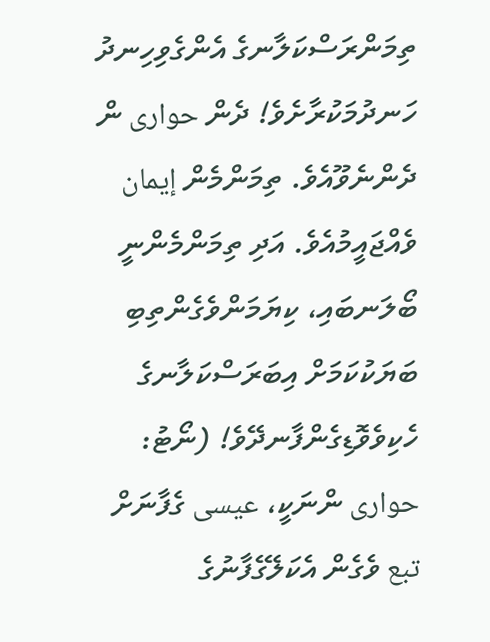ތިމަންރަސްކަލާނގެ އެންގެވިހިނދު ހަނދުމަކުރާށެވެ! ދެން حوارى ން ދެންނެވޫއެވެ. ތިމަންމެން إيمان ވެއްޖައީމުއެވެ. އަދި ތިމަންމެންނީ ބޯލަނބައި، ކިޔަމަންވެގެންތިބި ބަޔަކުކަމަށް އިބަރަސްކަލާނގެ ހެކިވެވޮޑިގެންފާނދޭވެ! (ނޯޓު: حوارى ންނަކީ، عيسى ގެފާނަށް تبع ވެގެން އެކަލޭގެފާނުގެ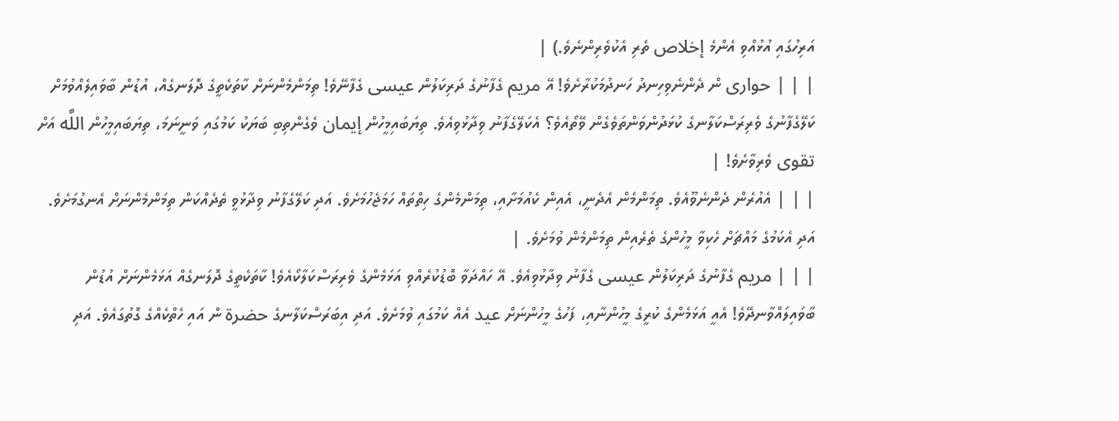އަރިހުގައި އުޅުއްވި އެންމެ إخلاص ތެރި އެކުވެރިންނެވެ.) |
| | | حوارى ން ދެންނެވިހިނދު ހަނދުމަކުރާށެވެ! އޭ مريم ގެފާނުގެ ދަރިކަލުން عيسى ގެފާނޭވެ! ތިމަންމެންނަށް ކާތަކެތީގެ ދޮލަނގެއް، އުޑުން ބާވައިލެއްވުމަށް ކަލޭގެފާނުގެ ވެރިރަސްކަލާނގެ ކުޅަދުންވަންތަވެގެން ވޭތޯއެވެ؟ އެކަލޭގެފާނު ވިދާޅުވިއެވެ. ތިޔަބައިމީހުން إيمان ވެގެންތިބި ބަޔަކު ކަމުގައި ވަނީނަމަ، ތިޔަބައިމީހުން اللَّه އަށް تقوى ވެރިވާށެވެ! |
| | | އެއުރެން ދެންނެވޫއެވެ. ތިމަންމެން އެދެނީ، އެއިން ކެއުމަށާއި، ތިމަންމެންގެ ހިތްތައް ހަމަޖެހުމަށެވެ. އަދި ކަލޭގެފާނު ވިދާޅުވީ ތެދެއްކަން ތިމަންމެންނަށް އެނގުމަށެވެ. އަދި އެކަމުގެ މައްޗަށް ހެކިވާ މީހުންގެ ތެރެއިން ތިމަންމެން ވުމަށެވެ. |
| | | مريم ގެފާނުގެ ދަރިކަލުން عيسى ގެފާނު ވިދާޅުވިއެވެ. އޭ ހައްދަވާ ބޮޑުކުރެއްވި އަޅަމެންގެ ވެރިރަސްކަލާކޯއެވެ! ކާތަކެތީގެ ދޮލަނގެއް އަޅަމެންނަށް އުޑުން ބާވައިލައްވާނދޭވެ! އެއީ އަޅަމެންގެ ކުރީގެ މީހުންނާއި، ފަހުގެ މީހުންނަށް عيد އެއް ކަމުގައި ވުމަށެވެ. އަދި އިބަރަސްކަލާނގެ حضرة ން އައި ހެތްކެއްގެ ގޮތުގައެވެ. އަދި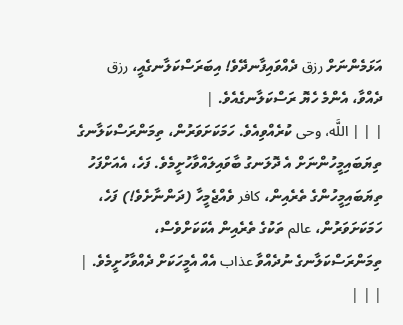އަޅަމެންނަށް رزق ދެއްވައިފާނދޭވެ! އިބަރަސްކަލާނގެއީ، رزق ދެއްވާ، އެންމެ ހެޔޮ ރަސްކަލާނގެއެވެ. |
| | | اللَّه، وحى ކުރެއްވިއެވެ. ހަމަކަށަވަރުން، ތިމަންރަސްކަލާނގެ ތިޔަބައިމީހުންނަށް އެ ދޮލަނގު ބާވައިލައްވާހުށީމެވެ. ފަހެ، އެއަށްފަހު ތިޔަބައިމީހުންގެ ތެރެއިން، كافر ވެއްޖެމީހާ (ދަންނާށެވެ!) ފަހެ، ހަމަކަށަވަރުން، عالم ތަކުގެ ތެރެއިން އެކަކަށްވެސް، ތިމަންރަސްކަލާނގެ ނުދެއްވާ عذاب އެއް އެމީހަކަށް ދެއްވާހުށީމެވެ. |
| | |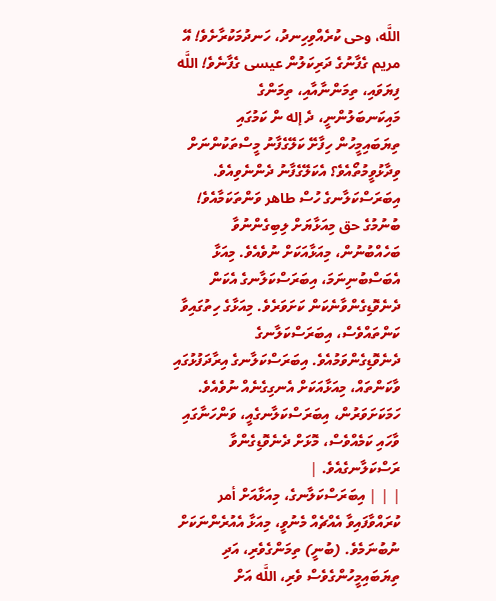اللَّه، وحى ކުރެއްވިހިނދު، ހަނދުމަކުރާށެވެ! އޭ مريم ގެފާނުގެ ދަރިކަލުން عيسى ގެފާނެވެ! اللَّه ފިޔަވައި، ތިމަންނާއާއި، ތިމަންގެ މައިކަނބަލުންނީ، ދެ إله ން ކަމުގައި ތިޔަބައިމީހުން ހިފާށޭ ކަލޭގެފާނު މީސްތަކުންނަށް ވިދާޅުވީމުތޯއެވެ؟ އެކަލޭގެފާނު ދެންނެވިއެވެ. އިބަރަސްކަލާނގެ ހުސް طاهر ވަންތަކަމާއެވެ! ބުނުމުގެ حق މިއަޅާޔަށް ލިބިގެންނުވާ ބަހެއްބުނުން، މިއަޅާއަކަށް ނުވެއެވެ. މިއަޅާ އެބަސްބުނިނަމަ، އިބަރަސްކަލާނގެ އެކަން ދެނެވޮޑިގެންވާނެކަން ކަށަވަރެވެ. މިއަޅާގެ ހިތުގައިވާ ކަންތައްވެސް، އިބަރަސްކަލާނގެ ދެނެވޮޑިގެންވަމުއެވެ. އިބަރަސްކަލާނގެ އިރާދަފުޅުގައި ވާކަންތައް، މިއަޅާއަކަށް އެނގިގެނެއް ނުވެއެވެ. ހަމަކަށަވަރުން، އިބަރަސްކަލާނގެއީ، ވަންހަނާގައި ވާހައި ކަމެއްވެސް، މޮޅަށް ދެނެވޮޑިގެންވާ ރަސްކަލާނގެއެވެ. |
| | | އިބަރަސްކަލާނގެ، މިއަޅާއަށް أمر ކުރައްވާފައިވާ އެއްޗެއް މެނުވީ، މިއަޅާ އެއުރެންނަކަށް ނުބުނަމެވެ. (ބުނީ) ތިމަންގެވެރި، އަދި ތިޔަބައިމީހުންގެވެސް ވެރި، اللَّه އަށް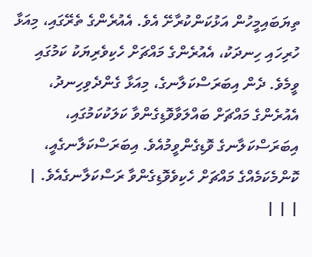ތިޔަބައިމީހުން އަޅުކަންކުރާށޭ އެވެ. އެއުރެންގެ ތެރޭގައި، މިއަޅާ ހުރިހައި ހިނދަކު، އެއުރެންގެ މައްޗަށް ހެކިވެރިޔަކު ކަމުގައި ވީމެވެ. ދެން އިބަރަސްކަލާނގެ، މިއަޅާ ގެންދެވިހިނދު، އެއުރެންގެ މައްޗަށް ބައްލަވާވޮޑިގެންވާ ކަލަކުކަމުގައި، އިބަރަސްކަލާނގެ ވޮޑިގެންވީމުއެވެ. އިބަރަސްކަލާނގެއީ، ކޮންމެކަމެއްގެ މައްޗަށް ހެކިވެވޮޑިގެންވާ ރަސްކަލާނގެއެވެ. |
| | |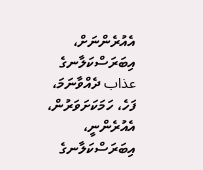އެއުރެންނަށް، އިބަރަސްކަލާނގެ عذاب ދެއްވާނަމަ، ފަހެ، ހަމަކަށަވަރުން، އެއުރެންނީ، އިބަރަސްކަލާނގެ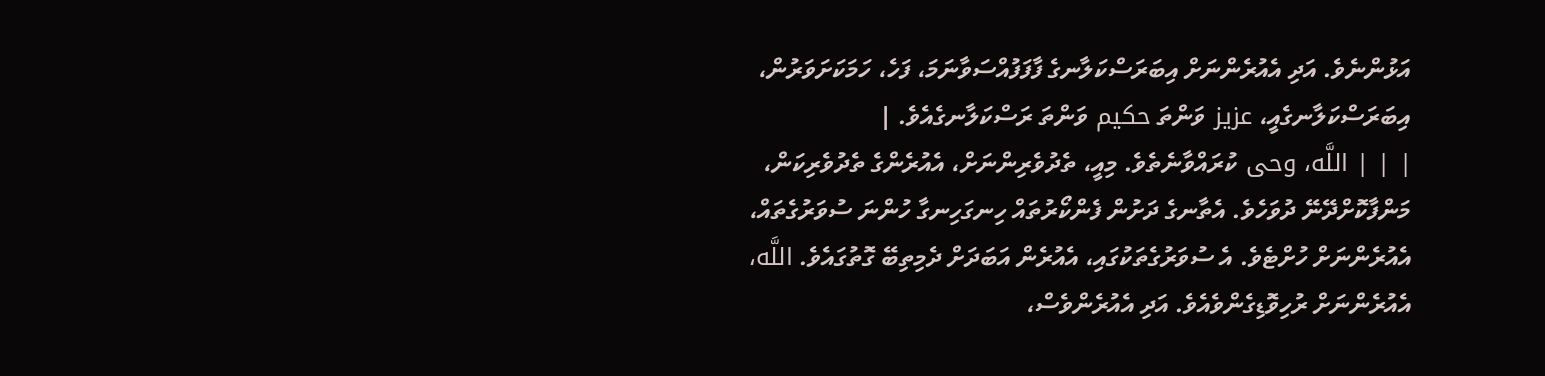އަޅުންނެވެ. އަދި އެއުރެންނަށް އިބަރަސްކަލާނގެ ފާފަފުއްސަވާނަމަ، ފަހެ، ހަމަކަށަވަރުން، އިބަރަސްކަލާނގެއީ، عزيز ވަންތަ حكيم ވަންތަ ރަސްކަލާނގެއެވެ. |
| | | اللَّه، وحى ކުރައްވާނެތެވެ. މިއީ، ތެދުވެރިންނަށް، އެއުރެންގެ ތެދުވެރިކަން، މަންފާކޮށްދޭނޭ ދުވަހެވެ. އެތާނގެ ދަށުން ފެންކޯރުތައް ހިނގަހިނގާ ހުންނަ ސުވަރުގެތައް، އެއުރެންނަށް ހުށްޓެވެ. އެ ސުވަރުގެތަކުގައި، އެއުރެން އަބަދަށް ދެމިތިބޭ ގޮތުގައެވެ. اللَّه، އެއުރެންނަށް ރުހިވޮޑިގެންވެއެވެ. އަދި އެއުރެންވެސް،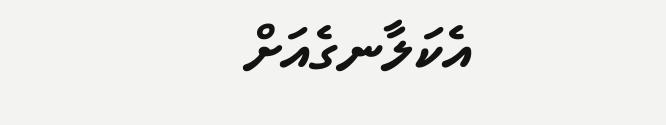އެކަލާނގެއަށް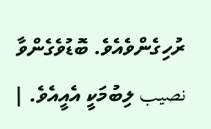ރުހިގެންވެއެވެ. ބޮޑުވެގެންވާ نصيب ލިބުމަކީ އެއީއެވެ. |